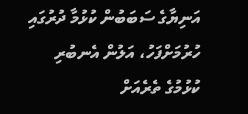އަނިޔާގެ ސަބަބުން ކުޅުމާ ދުރުގައި ހުރުމަށްފަހު، އަލުން އެނބުރި ކުޅުމުގެ ތެރެއަށް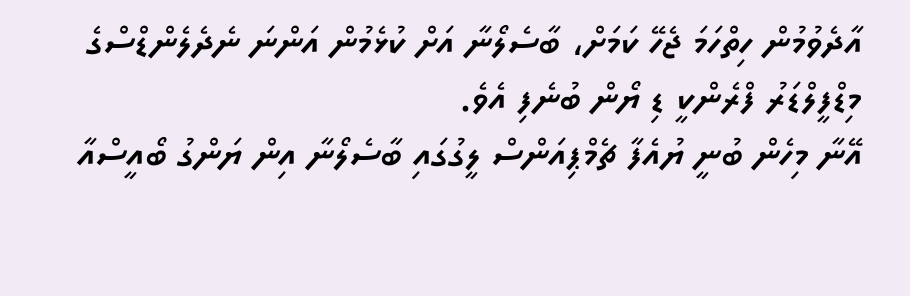އާދެވުމުން ހިތްހަމަ ޖެހޭ ކަމަށް، ބާސެލޯނާ އަށް ކުޅެމުން އަންނަ ނެދެލެންޑްސްގެ މިޑްފީލްޑަރު ފްރެންކީ ޑި ޔޯން ބުނެފި އެވެ.
އޭނާ މިހެން ބުނީ ޔުއެފާ ޗެމްޕިއަންސް ލީގުގައި ބާސެލޯނާ އިން ޔަންގު ބޯއީސްއާ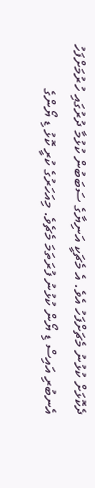ދެކޮޅަށް ކުޅުނު މެޗަށްފަހު އެވެ. އެ މެޗަކީ އަނިޔާގެ ސަބަބުން ކުޅުމާ ދުރުގައި ހުރުމަށްފަހު އެނބުރި އައިސް ޑި ޔޯން ކުޅުނު ފުރަތަމަ މެޗެވެ. މިއަހަރުގެ ކުރީ ކޮޅު ޑި ޔޯންގެ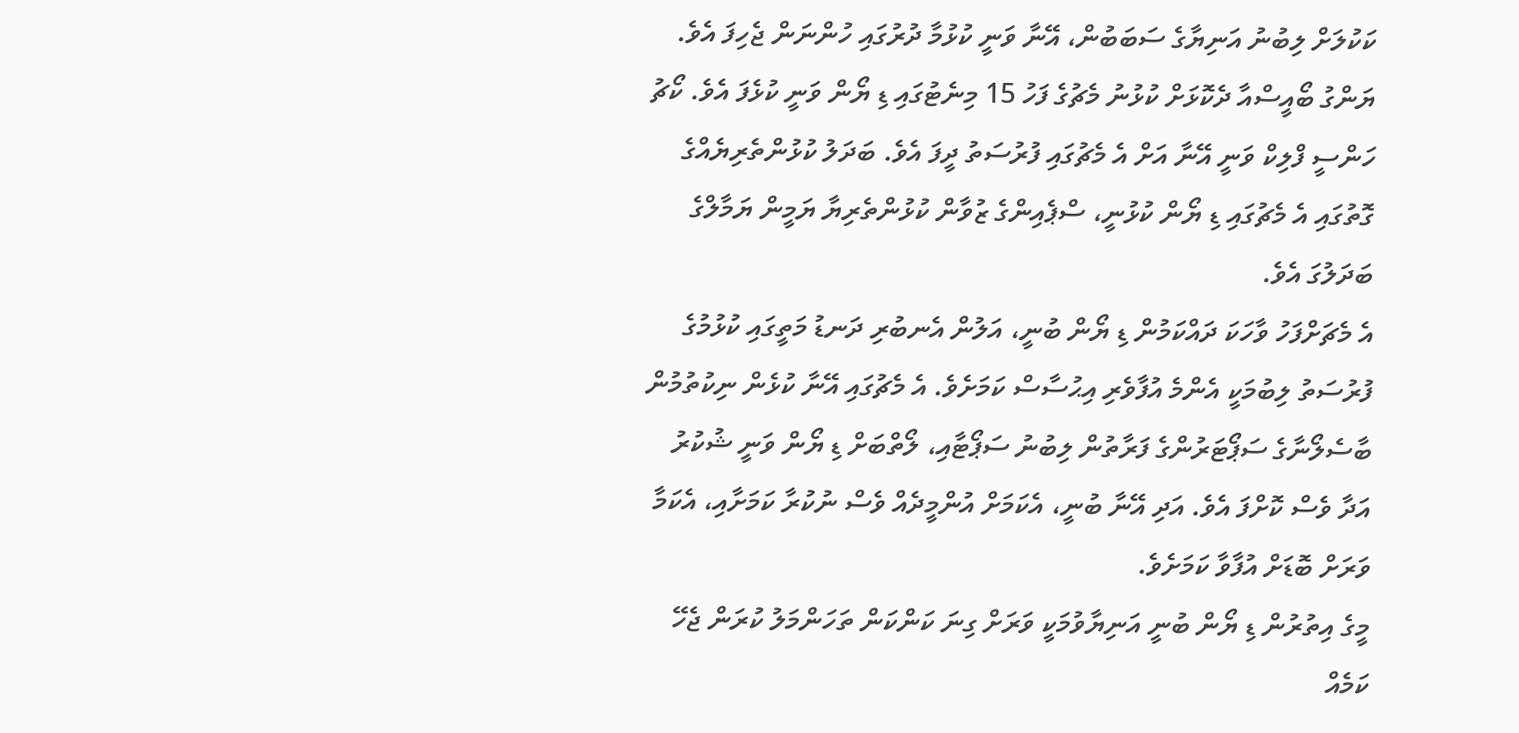ކަކުލަށް ލިބުނު އަނިޔާގެ ސަބަބުން، އޭނާ ވަނީ ކުޅުމާ ދުރުގައި ހުންނަން ޖެހިފަ އެވެ.
ޔަންގު ބޯއީސްއާ ދެކޮޅަށް ކުޅުނު މެޗުގެ ފަހު 15 މިނެޓުގައި ޑި ޔޯން ވަނީ ކުޅެފަ އެވެ. ކޯޗު ހަންސީ ފްލިކް ވަނީ އޭނާ އަށް އެ މެޗުގައި ފުރުސަތު ދީފަ އެވެ. ބަދަލު ކުޅުންތެރިޔެއްގެ ގޮތުގައި އެ މެޗުގައި ޑި ޔޯން ކުޅުނީ، ސްޕެއިންގެ ޒުވާން ކުޅުންތެރިޔާ ޔަމީން ޔަމާލްގެ ބަދަލުގަ އެވެ.
އެ މެޗަށްފަހު ވާހަކަ ދައްކަމުން ޑި ޔޯން ބުނީ، އަލުން އެނބުރި ދަނޑު މަތީގައި ކުޅުމުގެ ފުރުސަތު ލިބުމަކީ އެންމެ އުފާވެރި އިޙުސާސް ކަމަށެވެ. އެ މެޗުގައި އޭނާ ކުޅެން ނިކުތުމުން ބާސެލޯނާގެ ސަޕޯޓަރުންގެ ފަރާތުން ލިބުނު ސަޕޯޓާއި، ލޯތްބަށް ޑި ޔޯން ވަނީ ޝުކުރު އަދާ ވެސް ކޮށްފަ އެވެ. އަދި އޭނާ ބުނީ، އެކަމަށް އުންމީދެއް ވެސް ނުކުރާ ކަމަށާއި، އެކަމާ ވަރަށް ބޮޑަށް އުފާވާ ކަމަށެވެ.
މީގެ އިތުރުން ޑި ޔޯން ބުނީ އަނިޔާވުމަކީ ވަރަށް ގިނަ ކަންކަން ތަހަންމަލު ކުރަން ޖެހޭ ކަމެއް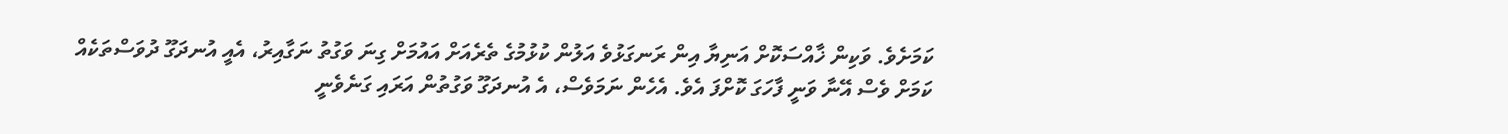ކަމަށެވެ. ވަކިން ޚާއްސަކޮށް އަނިޔާ އިން ރަނގަޅުވެ އަލުން ކުޅުމުގެ ތެރެއަށް އައުމަށް ގިނަ ވަގުތު ނަގާއިރު، އެއީ އުނދަގޫ ދުވަސްތަކެއް ކަމަށް ވެސް އޭނާ ވަނީ ފާހަގަ ކޮށްފަ އެވެ. އެހެން ނަމަވެސް، އެ އުނދަގޫ ވަގުތުން އަރައި ގަނެވެނީ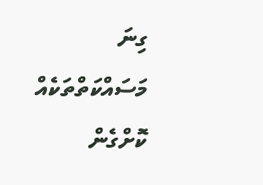ގިނަ މަސައްކަތްތަކެއް ކޮށްގެން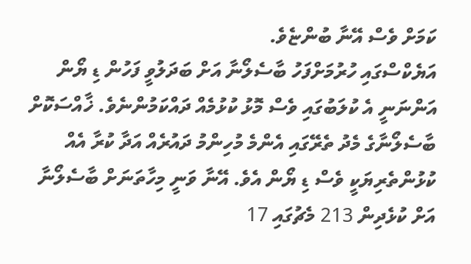ކަމަށް ވެސް އޭނާ ބުންޏެވެ.
އަޔެކްސްގައި ހުރުމަށްފަހު ބާސެލޯނާ އަށް ބަދަލުވީ ފަހުން ޑި ޔޯން އަންނަނީ އެ ކުލަބުގައި ވެސް މޮޅު ކުޅުމެއް ދައްކަމުންނެވެ. ޚާއްސަކޮށް ބާސެލޯނާގެ މެދު ތެރޭގައި އެންމެ މުހިންމު ދައުރެއް އަދާ ކުރާ އެއް ކުޅުންތެރިޔަކީ ވެސް ޑި ޔޯން އެވެ. އޭނާ ވަނީ މިހާތަނަށް ބާސެލޯނާ އަށް ކުޅެދިން 213 މެޗުގައި 17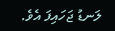ލަނޑު ޖަހައިފަ އެވެ.